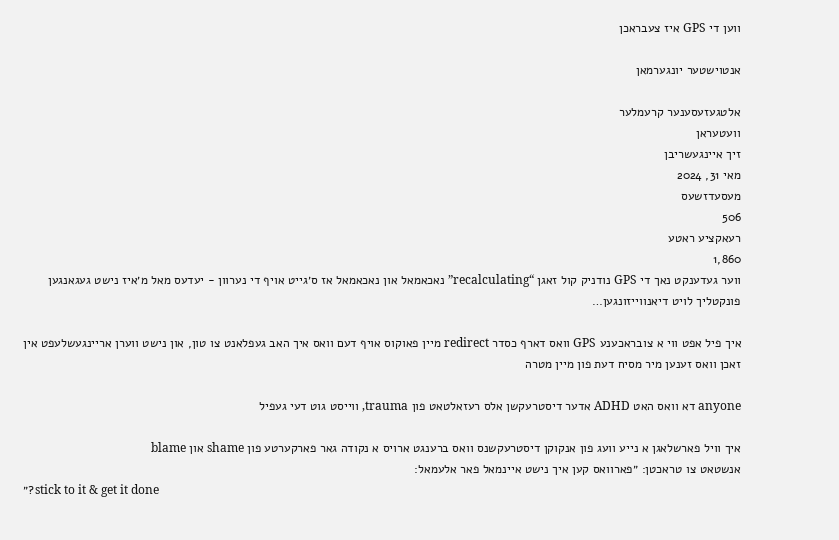ווען די GPS איז צעבראכן

אנטוישטער יונגערמאן

אלטגעזעסענער קרעמלער
וועטעראן
זיך איינגעשריבן
מאי 31, 2024
מעסעדזשעס
506
רעאקציע ראטע
1,860
ווער געדענקט נאך די GPS נודניק קול זאגן “recalculating” נאכאמאל און נאכאמאל אז ס׳גייט אויף די נערוון - יעדעס מאל מ׳איז נישט געגאנגען פונקטליך לויט דיאנווייזונגען…

איך פיל אפט ווי א צובראכענע GPS וואס דארף כסדר redirect מיין פאוקוס אויף דעם וואס איך האב געפלאנט צו טון, און נישט ווערן אריינגעשלעפט אין זאכן וואס זענען מיר מסיח דעת פון מיין מטרה

anyone דא וואס האט ADHD אדער דיסטרעקשן אלס רעזאלטאט פון trauma, ווייסט גוט דעי געפיל

איך וויל פארשלאגן א נייע וועג פון אנקוקן דיסטרעקשנס וואס ברענגט ארויס א נקודה גאר פארקערטע פון shame און blame
אנשטאט צו טראכטן: ״פארוואס קען איך נישט איינמאל פאר אלעמאל:
״?stick to it & get it done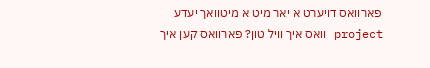פארוואס דויערט א יאר מיט א מיטוואך יעדע project וואס איך וויל טון? פארוואס קען איך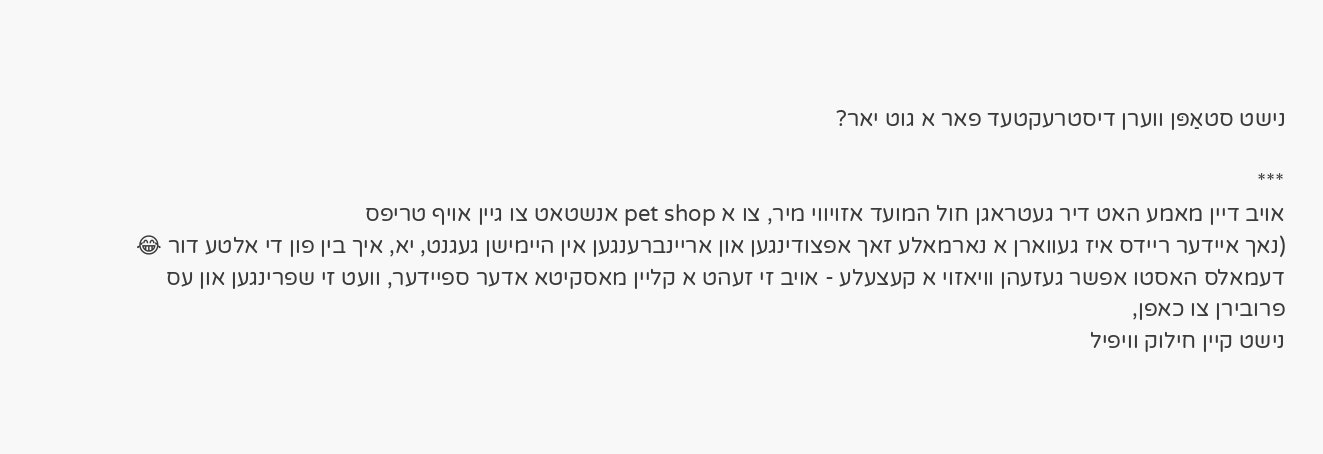נישט סטאַפּן ווערן דיסטרעקטעד פאר א גוט יאר?

***
אויב דיין מאמע האט דיר געטראגן חול המועד אזויווי מיר, צו א pet shop אנשטאט צו גיין אויף טריפס
(נאך איידער ריידס איז געווארן א נארמאלע זאך אפצודינגען און אריינברענגען אין היימישן געגנט, יא, איך בין פון די אלטע דור 😂
דעמאלס האסטו אפשר געזעהן וויאזוי א קעצעלע - אויב זי זעהט א קליין מאסקיטא אדער ספיידער, וועט זי שפרינגען און עס פרובירן צו כאפן,
נישט קיין חילוק וויפיל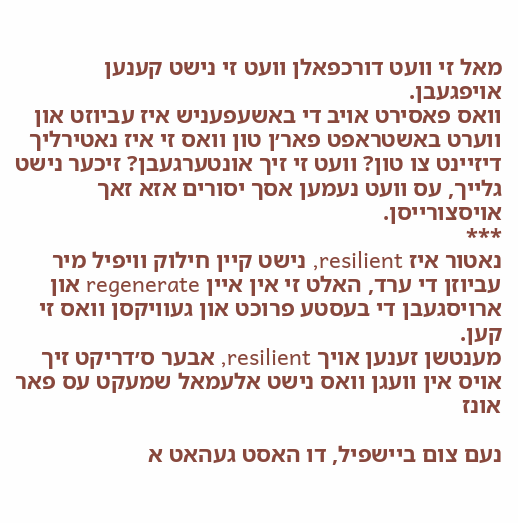מאל זי וועט דורכפאלן וועט זי נישט קענען אויפגעבן.
וואס פאסירט אויב די באשעפעניש איז עביוזט און ווערט באשטראפט פאר׳ן טון וואס זי איז נאטירליך דיזיינט צו טון? וועט זי זיך אונטערגעבן? זיכער נישט גלייך, עס וועט נעמען אסך יסורים אזא זאך אויסצורייסן.
***
נאטור איז resilient, נישט קיין חילוק וויפיל מיר עביוזן די ערד, האלט זי אין איין regenerate און ארויסגעבן די בעסטע פרוכט און געוויקסן וואס זי קען.
מענטשן זענען אויך resilient, אבער ס׳דריקט זיך אויס אין וועגן וואס נישט אלעמאל שמעקט עס פאר אונז

נעם צום ביישפיל, דו האסט געהאט א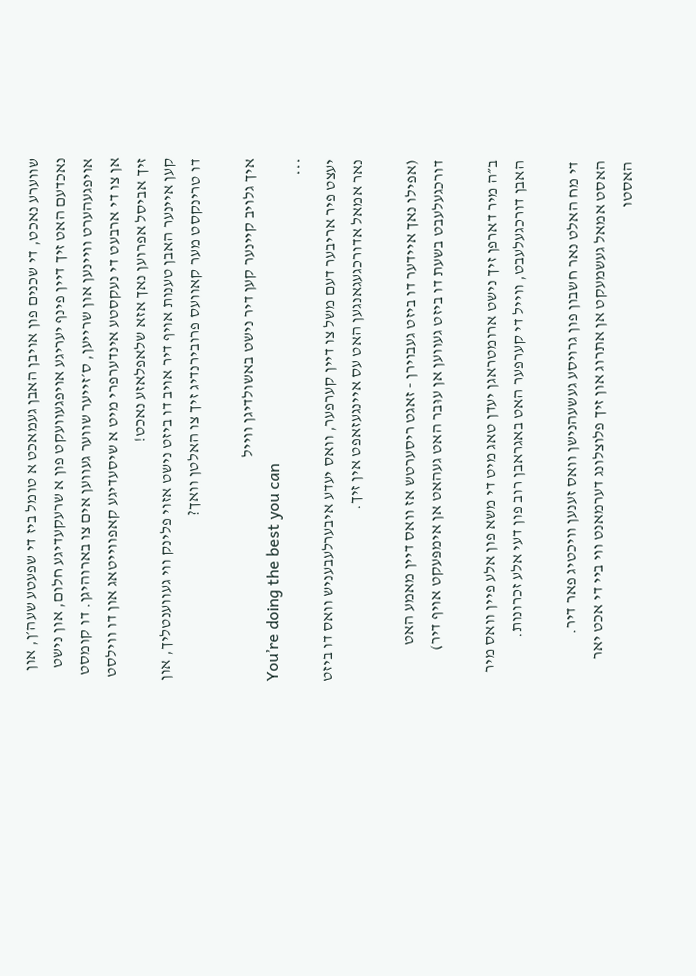שווערע נאכט, די שכנים פון אויבן האבן געמאכט א טומל ביז די שפעטע שעה׳ן, און נאכדעם האט זיך דיין פינף יעריגע אויפגעוועקט פון א שרעקעדיגע חלום, און נישט אויפגעהערט וויינען און שרייען, ס׳זייער שווער געווען אים צו בארוהיגן. דו קומסט אן צו די ארבעט די נעקסטע אינדערפרי מיט א שיסעדיגע קאפווייטאג און דו ווילסט זיך אביסל אפרוען נאך אזא שלאפלאזע נאכט!
קען איינער האבן טענות אויף דיר אויב דו ביזט נישט אזוי פלינק ווי געווענטליך, און דו טרינקסט מער קאוועס פרובירנדיג זיך צו האלטן וואך?

איך גלויב קיינער קען דיר נישט באשולדיגן ווייל
You’re doing the best you can
***
יעצט פיר אריבער דעם משל צו דיין קערפער, וואס יעדע איבערלעבעניש וואס דו ביזט נאר אמאל אדורכגעגאנגען האט עס איינגעזאפט אין זיך.

(אפילו נאך איידער דו ביזט געבוירן - זאגט ריסערטש אז וואס דיין מאמע האט דורכגעלעבט בשעת דו ביזט געווען אן עוּבר האט געהאט אן אימפּעקט אויף דיר)

ב״ה מיר דארפן זיך נישט ארומטראגן יעדן טאג מיט די משא פון אלע פיין וואס מיר האבן דורכגעלעבט, ווייל די קערפער האט באגראבן רוב פון דעי אלע זכרונות.

די מח האלט נאר חשבון פון גרויסע געשעהנישן וואס זענען וויכטיג פאר דיר.
האסט אמאל געשמעקט אן אתרוג און זיך פלוצלונג דערמאנט ווי ביי די אכט יאר האסטו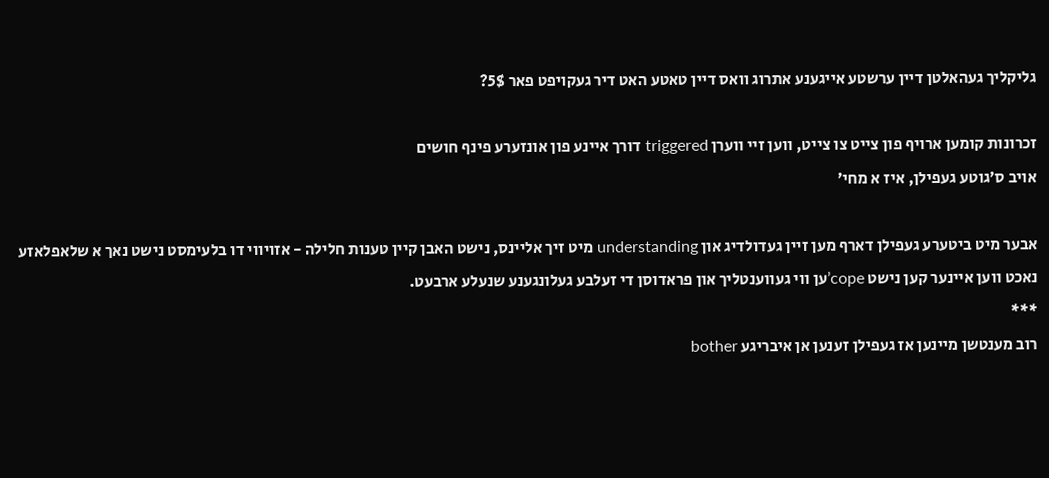גליקליך געהאלטן דיין ערשטע אייגענע אתרוג וואס דיין טאטע האט דיר געקויפט פאר 5$?

זכרונות קומען ארויף פון צייט צו צייט, ווען זיי ווערן triggered דורך איינע פון אונזערע פינף חושים
אויב ס׳גוטע געפילן, איז א מחי׳

אבער מיט ביטערע געפילן דארף מען זיין געדולדיג און understanding מיט זיך אליינס, נישט האבן קיין טענות חלילה - אזויווי דו בלעימסט נישט נאך א שלאפלאזע נאכט ווען איינער קען נישט cope’ען ווי געווענטליך און פראדוסן די זעלבע געלונגענע שנעלע ארבעט.
***
רוב מענטשן מיינען אז געפילן זענען אן איבריגע bother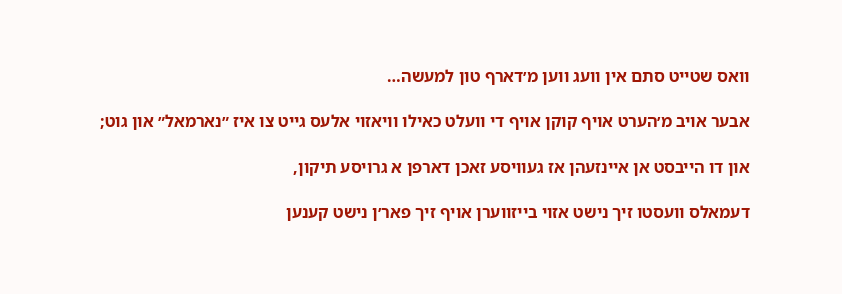וואס שטייט סתם אין וועג ווען מ׳דארף טון למעשה…

אבער אויב מ׳הערט אויף קוקן אויף די וועלט כאילו וויאזוי אלעס גייט צו איז ״נארמאל״ און גוט;

און דו הייבסט אן איינזעהן אז געוויסע זאכן דארפן א גרויסע תיקון,

דעמאלס וועסטו זיך נישט אזוי בייזווערן אויף זיך פאר׳ן נישט קענען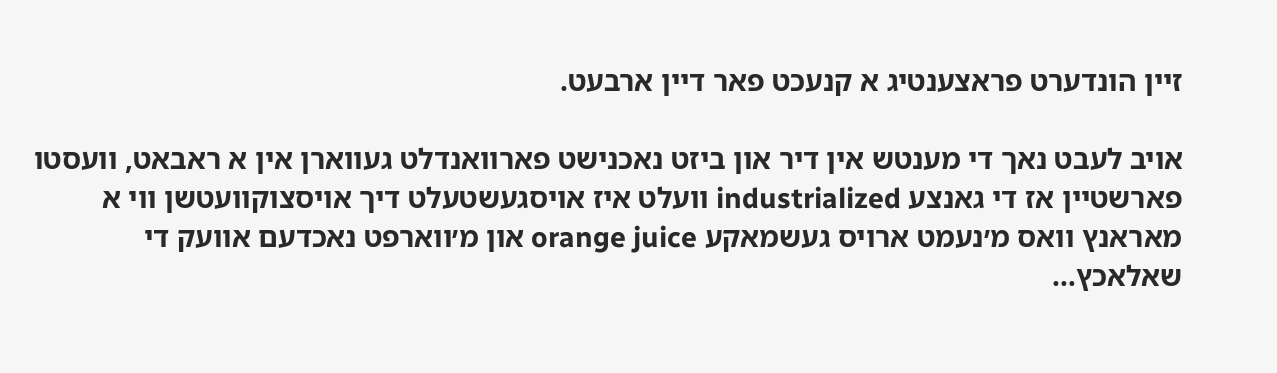זיין הונדערט פראצענטיג א קנעכט פאר דיין ארבעט.

אויב לעבט נאך די מענטש אין דיר און ביזט נאכנישט פארוואנדלט געווארן אין א ראבאט, וועסטו פארשטיין אז די גאנצע industrialized וועלט איז אויסגעשטעלט דיך אויסצוקוועטשן ווי א מאראנץ וואס מ׳נעמט ארויס געשמאקע orange juice און מ׳ווארפט נאכדעם אוועק די שאלאכץ…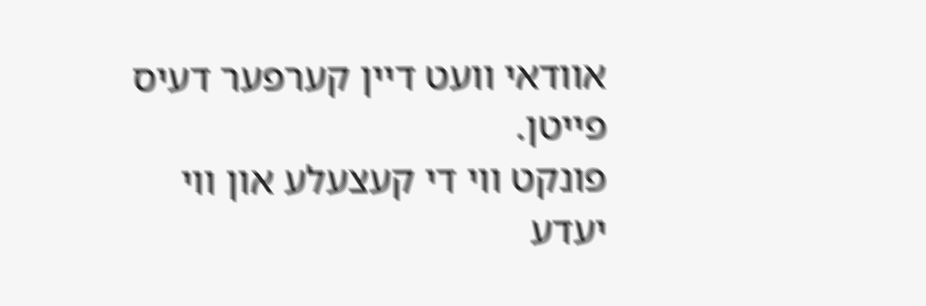אוודאי וועט דיין קערפער דעיס פייטן.
פונקט ווי די קעצעלע און ווי יעדע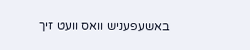באשעפעניש וואס וועט זיך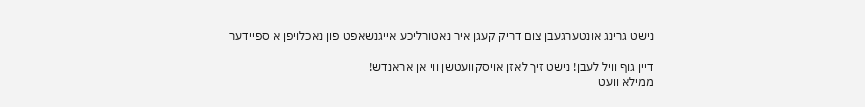נישט גרינג אונטערגעבן צום דריק קעגן איר נאטורליכע אייגנשאפט פון נאכלויפן א ספיידער

דיין גוף וויל לעבן! נישט זיך לאזן אויסקוועטשן ווי אן אראנדש!
ממילא וועט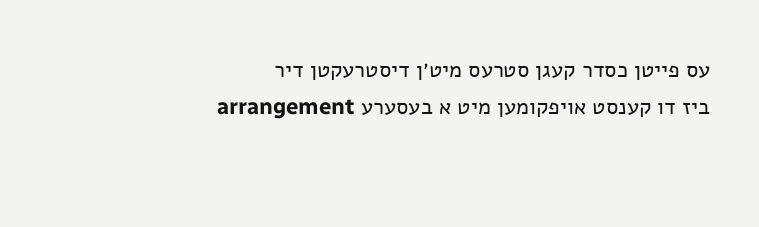עס פייטן כסדר קעגן סטרעס מיט׳ן דיסטרעקטן דיר
ביז דו קענסט אויפקומען מיט א בעסערע arrangement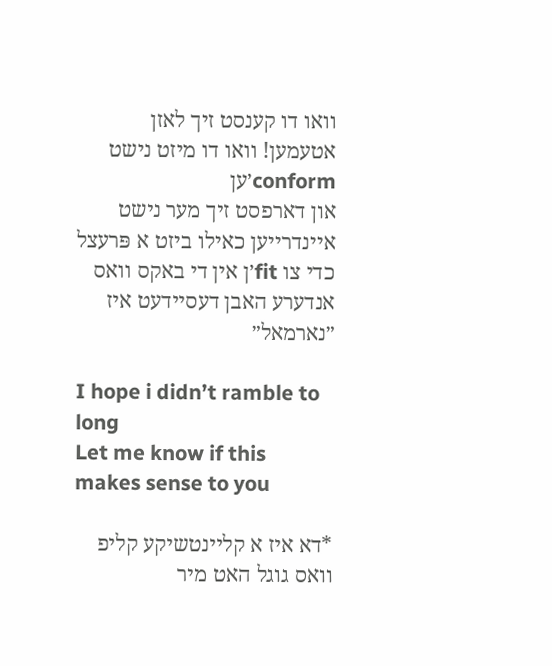וואו דו קענסט זיך לאזן אטעמען! וואו דו מיזט נישט conform׳ען
און דארפסט זיך מער נישט איינדרייען כאילו ביזט א פּרעצל כדי צו fit׳ן אין די באקס וואס אנדערע האבן דעסיידעט איז ״נארמאל״

I hope i didn’t ramble to long
Let me know if this makes sense to you

*דא איז א קליינטשיקע קליפ וואס גוגל האט מיר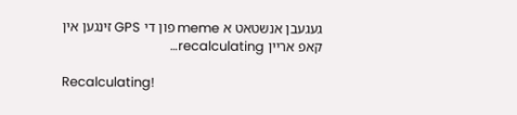געגעבן אנשטאט א meme פון די GPS זינגען אין קאפ אריין recalculating…

Recalculating!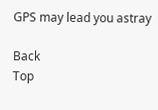GPS may lead you astray

Back
Top